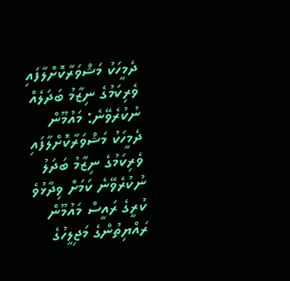ދެމީހަކު މަޝްވަރާކޮށްލާފައި ވެރިކަމުގެ ނިޒާމު ބަދަލެއް ނުކުރެވޭނެ: މައުމޫން
ދެމީހަކު މަޝްވަރާކޮށްލާފައި ވެރިކަމުގެ ނިޒާމު ބަދަލު ނުކުރެވޭނެ ކަމަށް ވިދާޅުވެ ކުރީގެ ރައީސް މައުމޫން ރައްޔިތުންގެ މަޖިލީހުގެ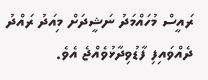ރައީސް މުހައްމަދު ނަޝީދަށް މިއަދު ރައްދު ދެއްވައިފި ފާޑުވިދާޅުވެއްޖެ އެވެ.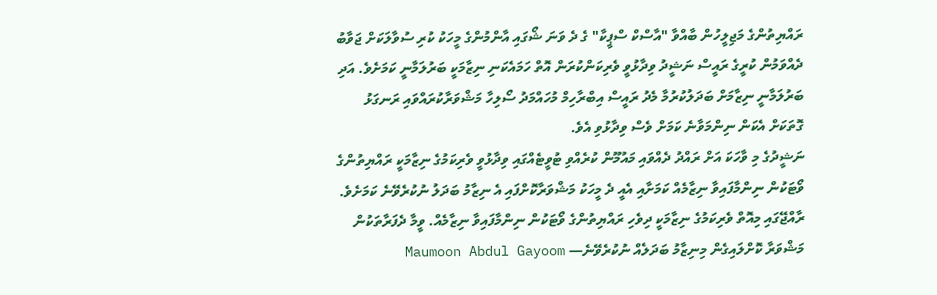ރައްޔިތުންގެ މަޖިލީހުން ބާއްވާ "އާސްކް ސްޕީކާ" ގެ ދެ ވަނަ ޝޯގައި އާންމުންގެ މީހަކު ކުރި ސުވާލަކަށް ޖަވާބު ދެއްވަމުން ކުރީގެ ރައީސް ނަޝީދު ވިދާޅުވީ ވެރިކަންކުރަން އޮތް ހަމައެކަނި ނިޒާމަކީ ބަރުލަމާނީ ކަމަށެވެ. އަދި ބަރުލަމާނީ ނިޒާމަށް ބަދަލުކުރުމާ މެދު ރައީސް އިބްރާހިމް މުހައްމަދު ސޯލިހާ މަޝްވަރާކުރައްވައި ރަނގަޅު ގޮތަކަށް އެކަން ނިންމަވާނެ ކަމަށް ވެސް ވިދާޅުވި އެވެ.
ނަޝީދުގެ މި ވާހަކަ އަށް ރައްދު ދެއްވައި މައުމޫން ކުރެއްވި ޓުވީޓެއްގައި ވިދާޅުވީ ވެރިކަމުގެ ނިޒާމަކީ ރައްޔިތުންގެ ވޯޓަކުން ނިންމާފައިވާ ނިޒާމެއް ކަމަށާއި އެއީ ދެ މީހަކު މަޝްވަރާކޮށްފައި އެ ނިޒާމު ބަދަލު ނުކުރެވޭނެ ކަމަށެވެ.
ރާއްޖޭގައި މިއޮތް ވެރިކަމުގެ ނިޒާމަކީ ދިވެހި ރައްޔިތުންގެ ވޯޓަކުން ނިންމާފައިވާ ނިޒާމެއް. ވީމާ ދެފަރާތަކުން މަޝްވަރާ ކޮށްލައިގެން މިނިޒާމު ބަދަލެއް ނުކުރެވޭނެ— Maumoon Abdul Gayoom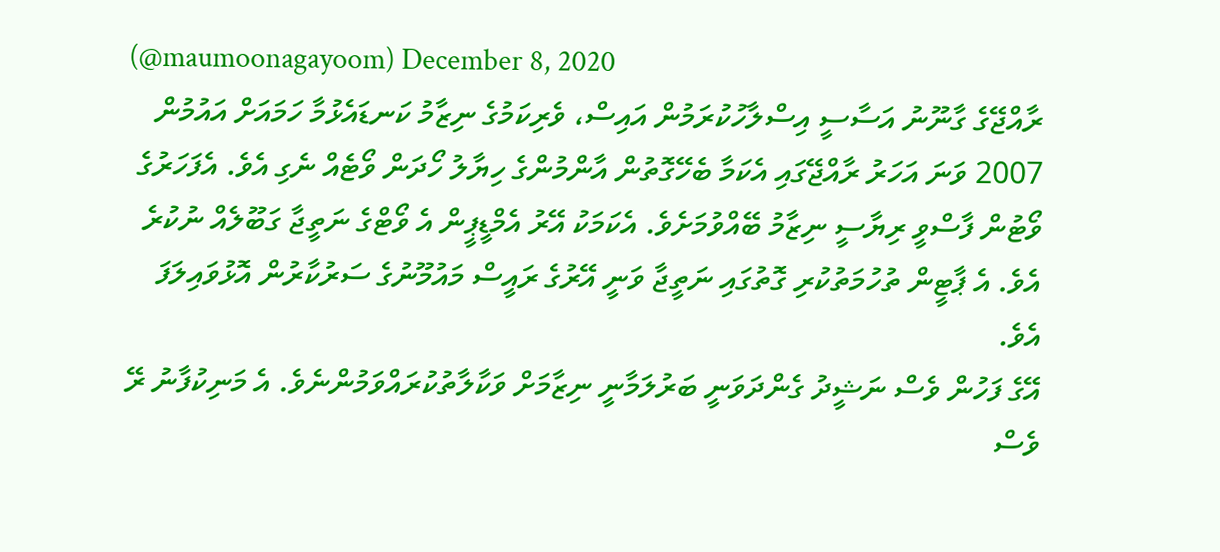(@maumoonagayoom) December 8, 2020
ރާއްޖޭގެ ގާނޫނު އަސާސީ އިސްލާހުކުރަމުން އައިސް، ވެރިކަމުގެ ނިޒާމު ކަނޑައެޅުމާ ހަމައަށް އައުމުން 2007 ވަނަ އަހަރު ރާއްޖޭގައި އެކަމާ ބެހޭގޮތުން އާންމުންގެ ހިޔާލު ހޯދަން ވޯޓެއް ނެގި އެވެ. އެފަހަރުގެ ވޯޓުން ފާސްވީ ރިޔާސީ ނިޒާމު ބޭއްވުމަށެވެ. އެކަމަކު އޭރު އެމްޑީޕީން އެ ވޯޓްގެ ނަތީޖާ ގަބޫލެއް ނުކުރެ އެވެ. އެ ޕާޓީން ތުހުމަތުކުރި ގޮތުގައި ނަތީޖާ ވަނީ އޭރުގެ ރައީސް މައުމޫނުގެ ސަރުކާރުން އޮޅުވައިލަފަ އެވެ.
އޭގެ ފަހުން ވެސް ނަޝީދު ގެންދަވަނީ ބަރުލަމާނީ ނިޒާމަށް ވަކާލާތުކުރައްވަމުންނެވެ. އެ މަނިކުފާނު ރޭ ވެސް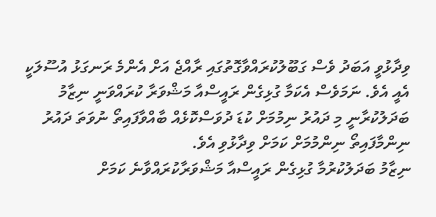ވިދާޅުވީ އަބަދު ވެސް ގަބޫލުކުރައްވާގޮތުގައި ރާއްޖެ އަށް އެންމެ ރަނގަޅު އުސޫލަކީ އެއީ އެވެ. ނަމަވެސް އެކަމާ ގުޅިގެން ރައީސްއާ މަޝްވަރާ ކުރައްވަނީ ނިޒާމު ބަދަލުކުރާނީ މި ދައުރު ނިމުމަށް ކުޑަ ދުވަސްކޮޅެއް ބާއްވާފައިތޯ ނުވަތަ ދައުރު ނިންމާފައިތޯ ނިންމުމަށް ކަމަށް ވިދާޅުވި އެވެ.
ނިޒާމު ބަދަލުކުރުމާ ގުޅިގެން ރައީސްއާ މަޝްވަރާކުރައްވާނެ ކަމަށް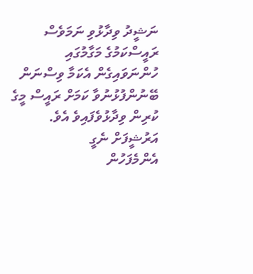ނަޝީދު ވިދާޅުވި ނަމަވެސް ރައީސްކަމުގެ މަގާމުގައި ހުންނަވައިގެން އެކަމާ ވިސްނަން ބޭނުންފުޅުނުވާ ކަމަށް ރައީސް މީގެ ކުރިން ވިދާޅުވެފައިވެ އެވެ.
އަރުޝީފަށް ނެގީ
އެންމެފަހުން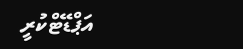އަޕްޑޭޓްކުރީ